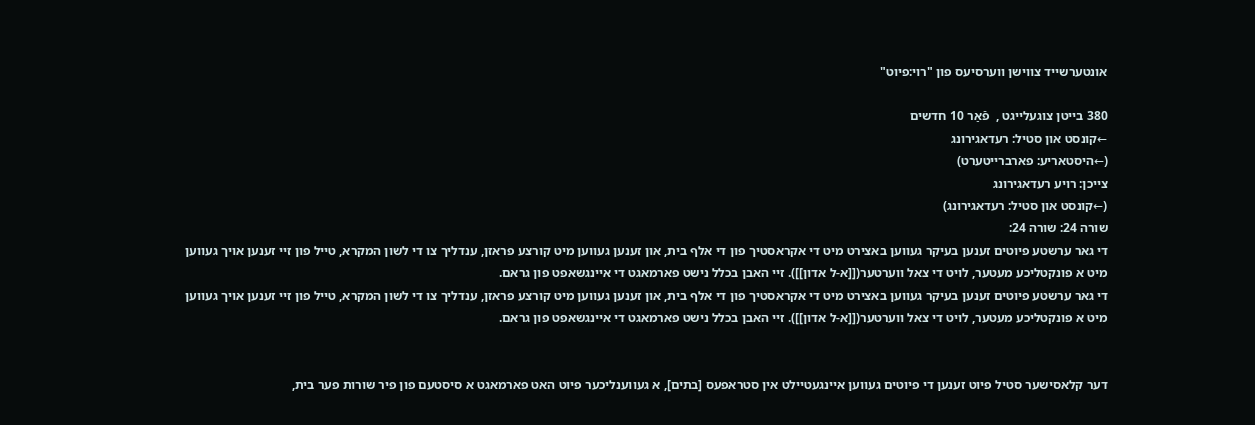אונטערשייד צווישן ווערסיעס פון "רוי:פיוט"

380 בייטן צוגעלייגט ,  פֿאַר 10 חדשים
←קונסט און סטיל: רעדאגירונג
(←היסטאריע: פארברייטערט)
צייכן: רויע רעדאגירונג
(←קונסט און סטיל: רעדאגירונג)
שורה 24: שורה 24:
די גאר ערשטע פיוטים זענען בעיקר געווען באצירט מיט די אקראסטיך פון די אלף בית, און זענען געווען מיט קורצע פראזן, ענדליך צו די לשון המקרא, טייל פון זיי זענען אויך געווען מיט א פונקטליכע מעטער, לויט די צאל ווערטער([[א-ל אדון]]). זיי האבן בכלל נישט פארמאגט די איינגשאפט פון גראם.
די גאר ערשטע פיוטים זענען בעיקר געווען באצירט מיט די אקראסטיך פון די אלף בית, און זענען געווען מיט קורצע פראזן, ענדליך צו די לשון המקרא, טייל פון זיי זענען אויך געווען מיט א פונקטליכע מעטער, לויט די צאל ווערטער([[א-ל אדון]]). זיי האבן בכלל נישט פארמאגט די איינגשאפט פון גראם.


דער קלאסישער סטיל פיוט זענען די פיוטים געווען איינגעטיילט אין סטראפעס [בתים], א געווענליכער פיוט האט פארמאגט א סיסטעם פון פיר שורות פער בית,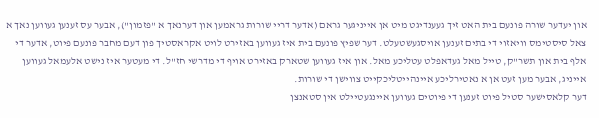און יעדער שורה פונעם בית האט זיך געענדיגט מיט אן אייניגער גראם (אדער דריי שורות גראמען און דערנאך א "פזמון"), אבער עס זענען געווען נאך א צאל סיסטימס וויאזוי די בתים זענען אויסגעשטעלט. דער שפיץ פונעם בית איז געווען באזירט לויט אקראסטיך פון דעם מחבר פונעם פיוט, אדער די אלף בית און תשר"ק, טייל מאל געדאפלט עטליכע מאל. און איז געווען שטארק באזירט אויף די מדרשי חז"ל. די מעטער איז נישט אלעמאל געווען אייניג, אבער מען זעט אן א נאטירליכע איינהייטליכקייט צווישן די שורות.
דער קלאסישער סטיל פיוט זענען די פיוטים געווען איינגעטיילט אין סטאנצן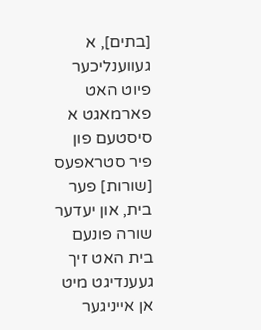[בתים], א געווענליכער פיוט האט פארמאגט א סיסטעם פון פיר סטראפעס [שורות] פער בית, און יעדער שורה פונעם בית האט זיך געענדיגט מיט אן אייניגער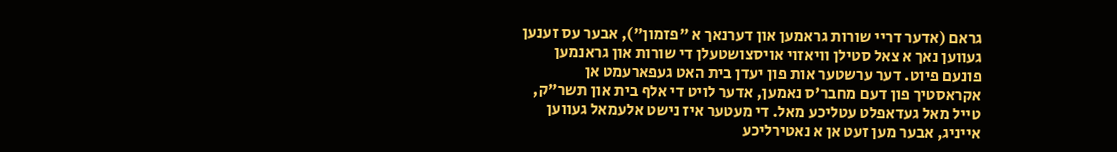גראם (אדער דריי שורות גראמען און דערנאך א "פזמון"), אבער עס זענען געווען נאך א צאל סטילן וויאזוי אויסצושטעלן די שורות און גראנמען פונעם פיוט. דער ערשטער אות פון יעדן בית האט געפארעמט אן אקראסטיך פון דעם מחבר'ס נאמען, אדער לויט די אלף בית און תשר"ק, טייל מאל געדאפלט עטליכע מאל. די מעטער איז נישט אלעמאל געווען אייניג, אבער מען זעט אן א נאטירליכע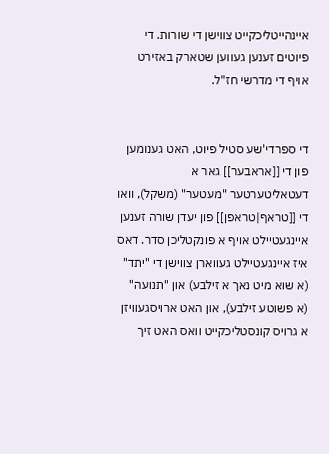איינהייטליכקייט צווישן די שורות. די פיוטים זענען געווען שטארק באזירט אויף די מדרשי חז"ל.


די ספרדי'שע סטיל פיוט, האט גענומען פון די [[אראבער]] גאר א דעטאליטערטער "מעטער" (משקל), וואו די [[טראף|טראפן]] פון יעדן שורה זענען איינגעטיילט אויף א פונקטליכן סדר. דאס איז איינגעטיילט געווארן צווישן די "יתד" (א שוא מיט נאך א זילבע) און "תנועה" (א פשוטע זילבע), און האט ארויסגעוויזן א גרויס קונסטליכקייט וואס האט זיך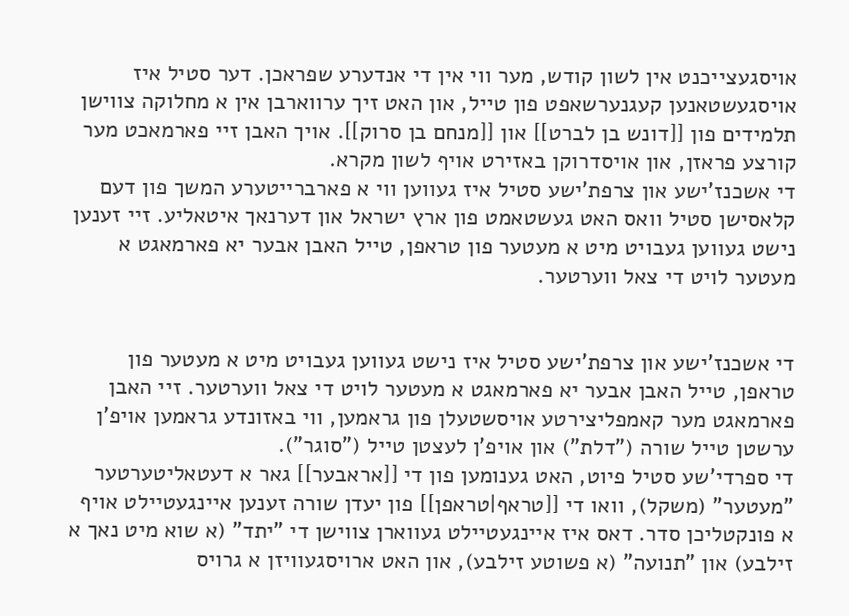אויסגעצייכנט אין לשון קודש, מער ווי אין די אנדערע שפראכן. דער סטיל איז אויסגעשטאנען קעגנערשאפט פון טייל, און האט זיך ערווארבן אין א מחלוקה צווישן תלמידים פון [[דונש בן לברט]] און [[מנחם בן סרוק]]. אויך האבן זיי פארמאכט מער קורצע פראזן, און אויסדרוקן באזירט אויף לשון מקרא.
די אשכנז'ישע און צרפת'ישע סטיל איז געווען ווי א פארברייטערע המשך פון דעם קלאסישן סטיל וואס האט געשטאמט פון ארץ ישראל און דערנאך איטאליע. זיי זענען נישט געווען געבויט מיט א מעטער פון טראפן, טייל האבן אבער יא פארמאגט א מעטער לויט די צאל ווערטער.


די אשכנז'ישע און צרפת'ישע סטיל איז נישט געווען געבויט מיט א מעטער פון טראפן, טייל האבן אבער יא פארמאגט א מעטער לויט די צאל ווערטער. זיי האבן פארמאגט מער קאמפליצירטע אויסשטעלן פון גראמען, ווי באזונדע גראמען אויפ'ן ערשטן טייל שורה ("דלת") און אויפ'ן לעצטן טייל ("סוגר").
די ספרדי'שע סטיל פיוט, האט גענומען פון די [[אראבער]] גאר א דעטאליטערטער "מעטער" (משקל), וואו די [[טראף|טראפן]] פון יעדן שורה זענען איינגעטיילט אויף א פונקטליכן סדר. דאס איז איינגעטיילט געווארן צווישן די "יתד" (א שוא מיט נאך א זילבע) און "תנועה" (א פשוטע זילבע), און האט ארויסגעוויזן א גרויס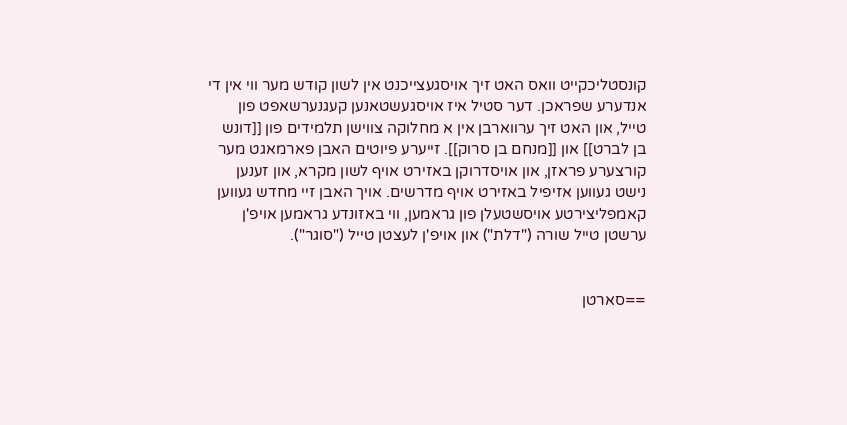קונסטליכקייט וואס האט זיך אויסגעצייכנט אין לשון קודש מער ווי אין די אנדערע שפראכן. דער סטיל איז אויסגעשטאנען קעגנערשאפט פון טייל, און האט זיך ערווארבן אין א מחלוקה צווישן תלמידים פון [[דונש בן לברט]] און [[מנחם בן סרוק]]. זייערע פיוטים האבן פארמאגט מער קורצערע פראזן, און אויסדרוקן באזירט אויף לשון מקרא, און זענען נישט געווען אזיפיל באזירט אויף מדרשים. אויך האבן זיי מחדש געווען קאמפליצירטע אויסשטעלן פון גראמען, ווי באזונדע גראמען אויפ'ן ערשטן טייל שורה ("דלת") און אויפ'ן לעצטן טייל ("סוגר").


==סארטן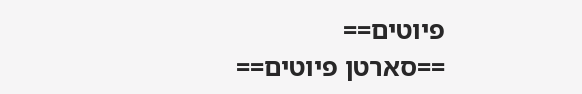פיוטים==
==סארטן פיוטים==